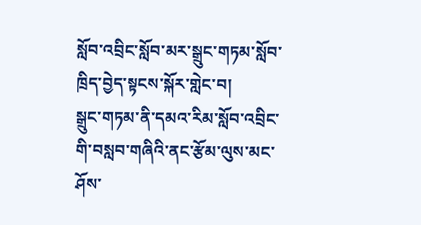སློབ་འབྲིང་སློབ་མར་སྒྲུང་གཏམ་སློབ་ཁྲིད་བྱེད་སྟངས་སྐོར་གླེང་བ།
སྒྲུང་གཏམ་ནི་དམའ་རིམ་སློབ་འབྲིང་གི་བསླབ་གཞིའི་ནང་རྩོམ་ལུས་མང་ཤོས་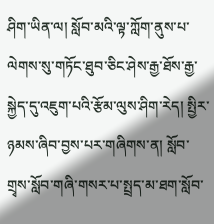ཤིག་ཡིན་ལ། སློབ་མའི་ལྟ་ཀློག་ནུས་པ་ལེགས་སུ་གཏོང་ཐུབ་ཅིང་ཤེས་རྒྱ་ཐོས་རྒྱ་སྐྱེད་དུ་འཇུག་པའི་རྩོམ་ལུས་ཤིག་རེད། སྤྱིར་ཉམས་ཞིབ་བྱས་པར་གཞིགས་ན། སློབ་གྲྭས་སློབ་གཞི་གསར་པ་སྤྲད་མ་ཐག་སློབ་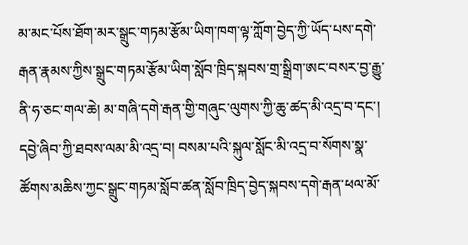མ་མང་པོས་ཐོག་མར་སྒྲུང་གཏམ་རྩོམ་ཡིག་ཁག་ལྟ་ཀློག་བྱེད་ཀྱི་ཡོད་པས་དགེ་རྒན་རྣམས་ཀྱིས་སྒྲུང་གཏམ་རྩོམ་ཡིག་སློབ་ཁྲིད་སྐབས་གྲ་སྒྲིག་ཨང་བསར་བྱ་རྒྱུ་ནི་ཧ་ཅང་གལ་ཆེ། མ་གཞི་དགེ་རྒན་གྱི་གཞུང་ལུགས་ཀྱི་ཆུ་ཚད་མི་འདྲ་བ་དང་། དབྱེ་ཞིབ་ཀྱི་ཐབས་ལམ་མི་འདྲ་བ། བསམ་པའི་སྐུལ་སློང་མི་འདྲ་བ་སོགས་སྣ་ཚོགས་མཆིས་ཀྱང་སྒྲུང་གཏམ་སློབ་ཚན་སློབ་ཁྲིད་བྱེད་སྐབས་དགེ་རྒན་ཕལ་མོ་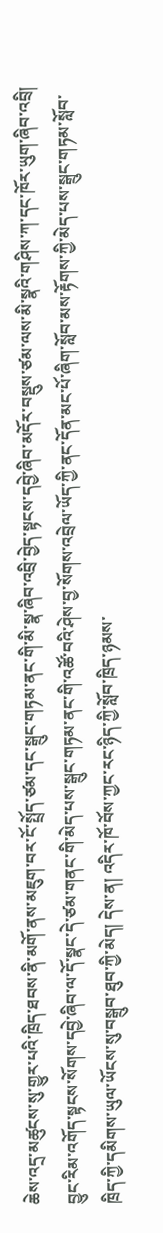ཆེས་འདྲ་མཚུངས་སུ་གྱུར་པའི་ཁྲིད་ཐབས་ནི་མགོ་ནས་མཇུག་བར་ངོ་སྤྲོད་ཙམ་དང་སྒྲུང་གཏམ་ནང་གི་མི་སྣ་ཞིབ་འབྲི་བྱེད་སྟངས་དབྱེ་ཞིབ་མདོར་བསྡུས་ཙམ་ལས་མི་སྣའི་གཤིས་ཀ་དང་ཁོར་ཡུག་ཞིབ་འབྲི། བྱུང་རིམ་འགོད་སྟངས་སོགས་དབྱེ་ཞིབ་ལ་དོ་སྣང་དེ་ཙམ་གནང་གི་མེད་པས་སྒྲུང་གཏམ་ནང་གི་འཚོ་བའི་ཤེས་བྱ་སོགས་འབྲེལ་ཡོད་ཀྱི་ནང་དོན་མང་པོ་ཞིག་སློབ་མས་རྟོགས་ཀྱི་མེད་པས་སྒྲུང་གཏམ་སློབ་ཁྲིད་ཀྱི་དམིགས་ཡུལ་ཡོངས་སུ་བསྒྲུབ་ཐུབ་ཀྱི་མེད། དེས་ན། འདིར་ཁོ་བོས་ཀྱང་རང་ཉིད་ཀྱི་སློབ་ཁྲིད་ཉམས་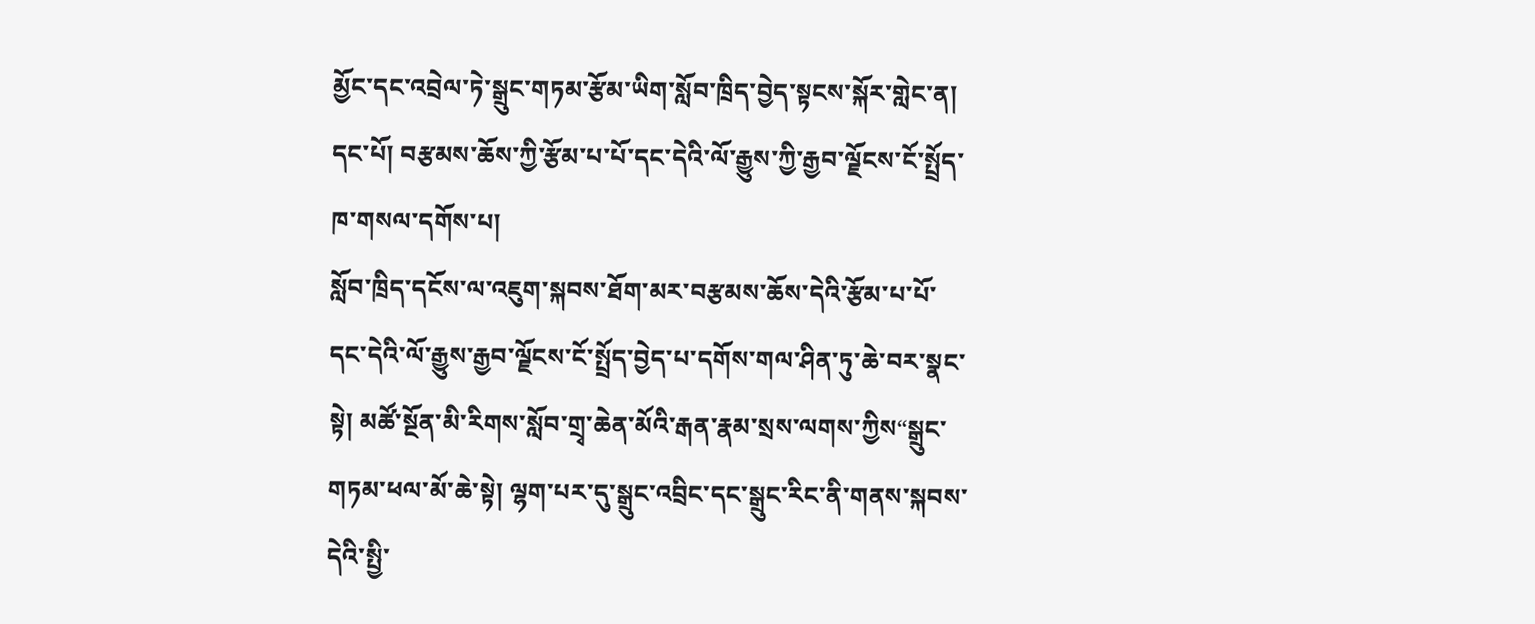མྱོང་དང་འབྲེལ་ཏེ་སྒྲུང་གཏམ་རྩོམ་ཡིག་སློབ་ཁྲིད་བྱེད་སྟངས་སྐོར་གླེང་ན།
དང་པོ། བརྩམས་ཆོས་ཀྱི་རྩོམ་པ་པོ་དང་དེའི་ལོ་རྒྱུས་ཀྱི་རྒྱབ་ལྗོངས་ངོ་སྤྲོད་ཁ་གསལ་དགོས་པ།
སློབ་ཁྲིད་དངོས་ལ་འཇུག་སྐབས་ཐོག་མར་བརྩམས་ཆོས་དེའི་རྩོམ་པ་པོ་དང་དེའི་ལོ་རྒྱུས་རྒྱབ་ལྗོངས་ངོ་སྤྲོད་བྱེད་པ་དགོས་གལ་ཤིན་ཏུ་ཆེ་བར་སྣང་སྟེ། མཚོ་སྔོན་མི་རིགས་སློབ་གྲྭ་ཆེན་མོའི་རྒན་རྣམ་སྲས་ལགས་ཀྱིས“སྒྲུང་གཏམ་ཕལ་མོ་ཆེ་སྟེ། ལྷག་པར་དུ་སྒྲུང་འབྲིང་དང་སྒྲུང་རིང་ནི་གནས་སྐབས་དེའི་སྤྱི་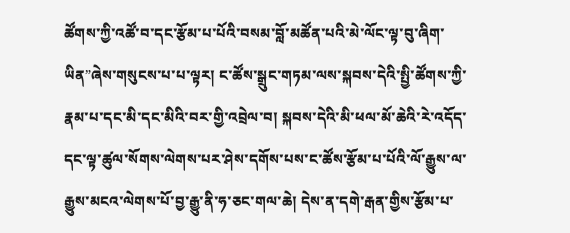ཚོགས་ཀྱི་འཚོ་བ་དང་རྩོམ་པ་པོའི་བསམ་བློ་མཚོན་པའི་མེ་ལོང་ལྟ་བུ་ཞིག་ཡིན”ཞེས་གསུངས་པ་པ་ལྟར། ང་ཚོས་སྒྲུང་གཏམ་ལས་སྐབས་དེའི་སྤྱི་ཚོགས་ཀྱི་རྣམ་པ་དང་མི་དང་མིའི་བར་གྱི་འབྲེལ་བ། སྐབས་དེའི་མི་ཕལ་མོ་ཆེའི་རེ་འདོད་དང་ལྟ་ཚུལ་སོགས་ལེགས་པར་ཤེས་དགོས་པས་ང་ཚོས་རྩོམ་པ་པོའི་ལོ་རྒྱུས་ལ་རྒྱུས་མངའ་ལེགས་པོ་བྱ་རྒྱུ་ནི་ཧ་ཅང་གལ་ཆེ། དེས་ན་དགེ་རྒན་གྱིས་རྩོམ་པ་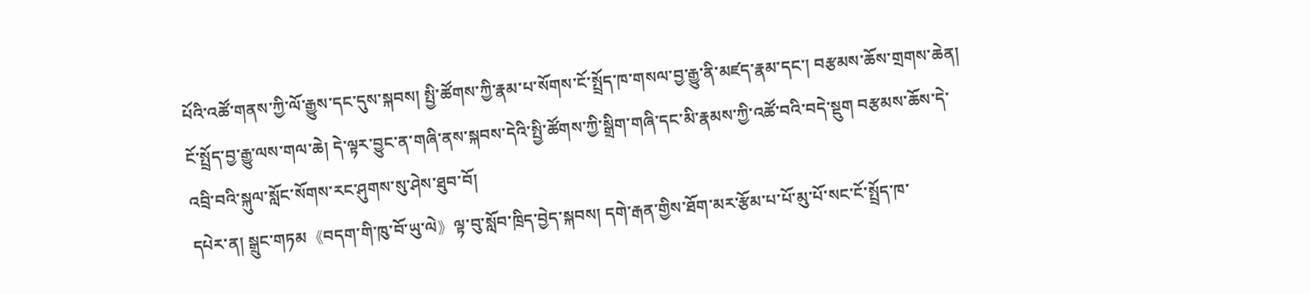པོའི་འཚོ་གནས་ཀྱི་ལོ་རྒྱུས་དང་དུས་སྐབས། སྤྱི་ཚོགས་ཀྱི་རྣམ་པ་སོགས་ངོ་སྤྲོད་ཁ་གསལ་བྱ་རྒྱུ་ནི་མཛད་རྣམ་དང་། བརྩམས་ཆོས་གྲགས་ཆེན། ངོ་སྤྲོད་བྱ་རྒྱུ་ལས་གལ་ཆེ། དེ་ལྟར་བྱུང་ན་གཞི་ནས་སྐབས་དེའི་སྤྱི་ཚོགས་ཀྱི་སྒྲིག་གཞི་དང་མི་རྣམས་ཀྱི་འཚོ་བའི་བདེ་སྡུག བརྩམས་ཆོས་དེ་འབྲི་བའི་སྐུལ་སློང་སོགས་རང་ཤུགས་སུ་ཤེས་ཐུབ་བོ།
དཔེར་ན། སྒྲུང་གཏམ《བདག་གི་ཁུ་བོ་ཡུ་ལེ》ལྟ་བུ་སློབ་ཁྲིད་བྱེད་སྐབས། དགེ་རྒན་གྱིས་ཐོག་མར་རྩོམ་པ་པོ་མུ་པོ་སང་ངོ་སྤྲོད་ཁ་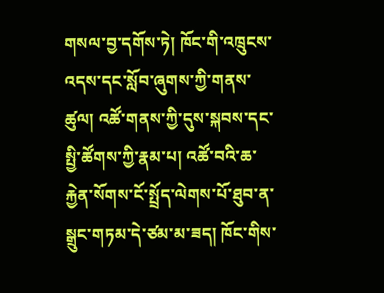གསལ་བྱ་དགོས་ཏེ། ཁོང་གི་འཁྲུངས་འདས་དང་སློབ་ཞུགས་ཀྱི་གནས་ཚུལ། འཚོ་གནས་ཀྱི་དུས་སྐབས་དང་སྤྱི་ཚོགས་ཀྱི་རྣམ་པ། འཚོ་བའི་ཆ་རྐྱེན་སོགས་ངོ་སྤྲོད་ལེགས་པོ་ཐུབ་ན་སྒྲུང་གཏམ་དེ་ཙམ་མ་ཟད། ཁོང་གིས་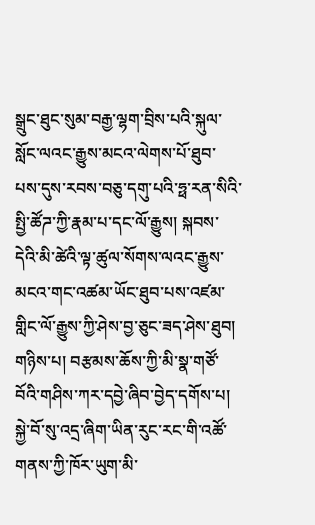སྒྲུང་ཐུང་སུམ་བརྒྱ་ལྷག་བྲིས་པའི་སྐུལ་སློང་ལའང་རྒྱུས་མངའ་ལེགས་པོ་ཐུབ་པས་དུས་རབས་བཅུ་དགུ་པའི་ཧྥ་རན་སིའི་སྤྱི་ཚོཌ་ཀྱི་རྣམ་པ་དང་ལོ་རྒྱུས། སྐབས་དེའི་མི་ཚེའི་ལྟ་ཚུལ་སོགས་ལའང་རྒྱུས་མངའ་གང་འཚམ་ཡོང་ཐུབ་པས་འཛམ་གླིང་ལོ་རྒྱུས་ཀྱི་ཤེས་བྱ་ཅུང་ཟད་ཤེས་ཐུབ།
གཉིས་པ། བརྩམས་ཆོས་ཀྱི་མི་སྣ་གཙོ་བོའི་གཤིས་ཀར་དབྱེ་ཞིབ་བྱེད་དགོས་པ།
སྐྱེ་བོ་སུ་འདྲ་ཞིག་ཡིན་རུང་རང་གི་འཚོ་གནས་ཀྱི་ཁོར་ཡུག་མི་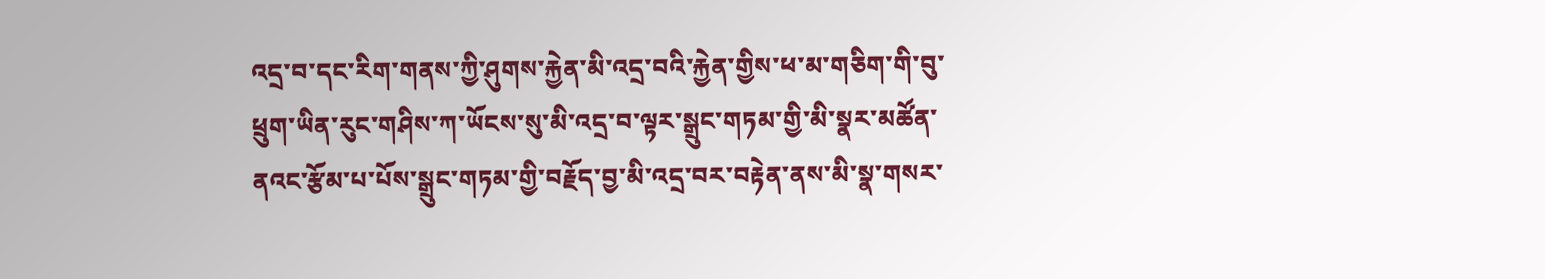འདྲ་བ་དང་རིག་གནས་ཀྱི་ཤུགས་རྐྱེན་མི་འདྲ་བའི་རྐྱེན་གྱིས་ཕ་མ་གཅིག་གི་བུ་ཕྲུག་ཡིན་རུང་གཤིས་ཀ་ཡོངས་སུ་མི་འདྲ་བ་ལྟར་སྒྲུང་གཏམ་གྱི་མི་སྣར་མཚོན་ནའང་རྩོམ་པ་པོས་སྒྲུང་གཏམ་གྱི་བརྗོད་བྱ་མི་འདྲ་བར་བརྟེན་ནས་མི་སྣ་གསར་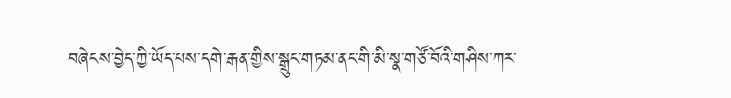བཞེངས་བྱེད་ཀྱི་ཡོད་པས་དགེ་རྒན་གྱིས་སྒྲུང་གཏམ་ནང་གི་མི་སྣ་གཙོ་བོའི་གཤིས་ཀར་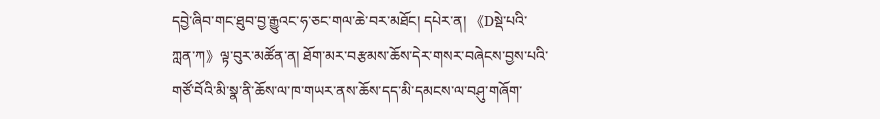དབྱེ་ཞིབ་གང་ཐུབ་བྱ་རྒྱུའང་ཧ་ཅང་གལ་ཆེ་བར་མཐོང། དཔེར་ན། 《Dསྡེ་པའི་ཀླན་ཀ》ལྟ་བུར་མཚོན་ན། ཐོག་མར་བརྩམས་ཆོས་དེར་གསར་བཞེངས་བྱས་པའི་གཙོ་བོའི་མི་སྣ་ནི་ཆོས་ལ་ཁ་གཡར་ནས་ཆོས་དད་མི་དམངས་ལ་བཤུ་གཞོག་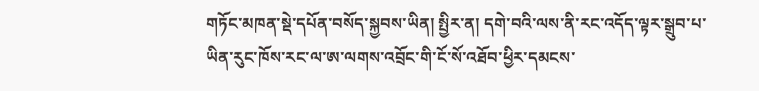གཏོང་མཁན་སྡེ་དཔོན་བསོད་སྐྱབས་ཡིན། སྤྱིར་ན། དགེ་བའི་ལས་ནི་རང་འདོད་ལྟར་སྒྲུབ་པ་ཡིན་རུང་ཁོས་རང་ལ་ཨ་ལགས་འབྲོང་གི་ངོ་སོ་འཐོབ་ཕྱིར་དམངས་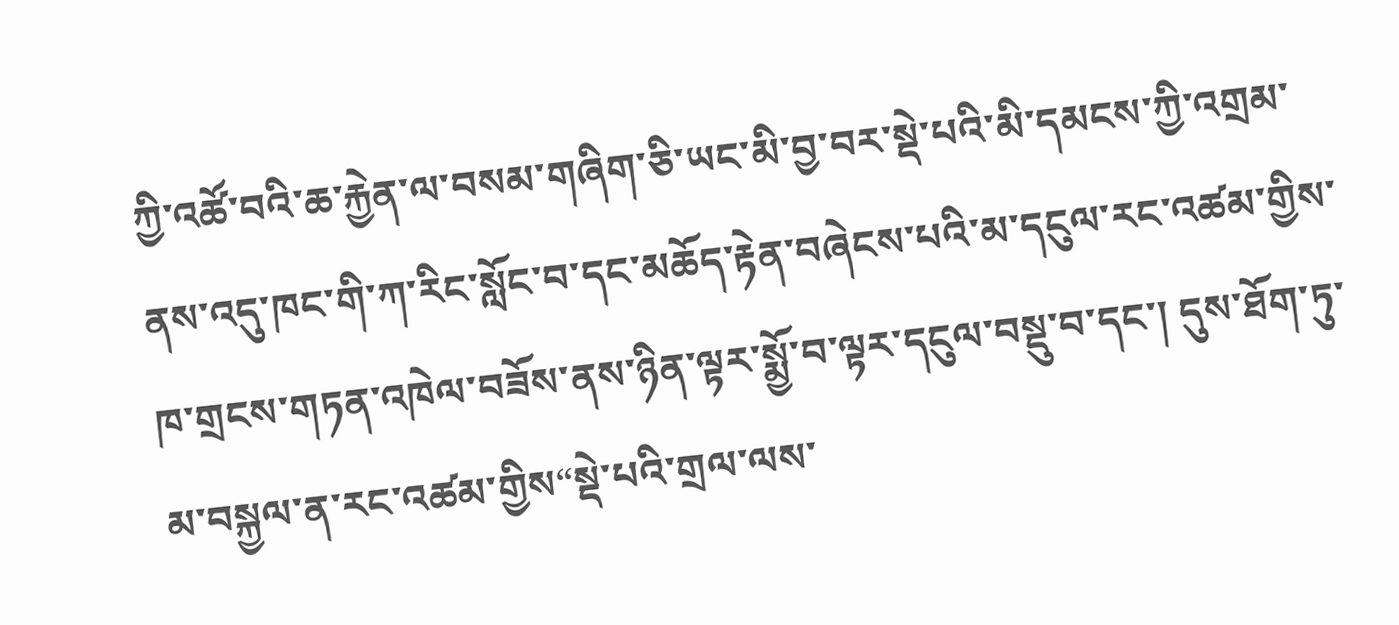ཀྱི་འཚོ་བའི་ཆ་རྐྱེན་ལ་བསམ་གཞིག་ཅི་ཡང་མི་བྱ་བར་སྡེ་པའི་མི་དམངས་ཀྱི་འགྲམ་ནས་འདུ་ཁང་གི་ཀ་རིང་སློང་བ་དང་མཆོད་རྟེན་བཞེངས་པའི་མ་དངུལ་རང་འཚམ་གྱིས་ཁ་གྲངས་གཏན་འཁེལ་བཟོས་ནས་ཉིན་ལྟར་སྨྱོ་བ་ལྟར་དངུལ་བསྡུ་བ་དང་། དུས་ཐོག་ཏུ་མ་བསྐྱལ་ན་རང་འཚམ་གྱིས“སྡེ་པའི་གྲལ་ལས་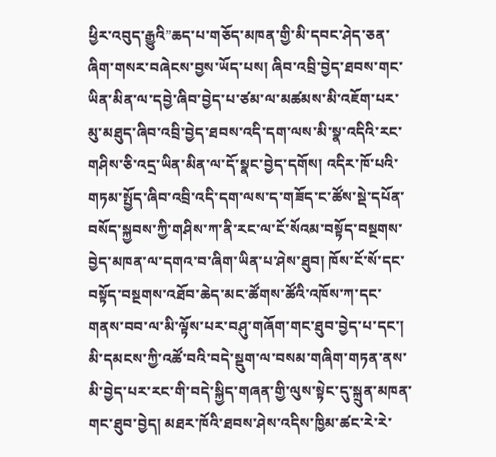ཕྱིར་འབུད་རྒྱུའི”ཆད་པ་གཅོད་མཁན་གྱི་མི་དབང་ཤེད་ཅན་ཞིག་གསར་བཞེངས་བྱས་ཡོད་པས། ཞིབ་འབྲི་བྱེད་ཐབས་གང་ཡིན་མིན་ལ་དབྱེ་ཞིབ་བྱེད་པ་ཙམ་ལ་མཚམས་མི་འཇོག་པར་མུ་མཐུད་ཞིབ་འབྲི་བྱེད་ཐབས་འདི་དག་ལས་མི་སྣ་འདིའི་རང་གཤིས་ཅི་འདྲ་ཡིན་མིན་ལ་དོ་སྣང་བྱེད་དགོས། འདིར་ཁོ་པའི་གཏམ་སྤྱོད་ཞིབ་འབྲི་འདི་དག་ལས་ད་གཟོད་ང་ཚོས་སྡེ་དཔོན་བསོད་སྐྱབས་ཀྱི་གཤིས་ཀ་ནི་རང་ལ་ངོ་སོའམ་བསྟོད་བསྔགས་བྱེད་མཁན་ལ་དགའ་བ་ཞིག་ཡིན་པ་ཤེས་ཐུབ། ཁོས་ངོ་སོ་དང་བསྟོད་བསྔགས་འཐོབ་ཆེད་མང་ཚོགས་ཚོའི་འཁོས་ཀ་དང་གནས་བབ་ལ་མི་ལྟོས་པར་བཤུ་གཞོག་གང་ཐུབ་བྱེད་པ་དང་། མི་དམངས་ཀྱི་འཚོ་བའི་བདེ་སྡུག་ལ་བསམ་གཞིག་གཏན་ནས་མི་བྱེད་པར་རང་གི་བདེ་སྐྱིད་གཞན་གྱི་ལུས་སྟེང་དུ་སྐྲུན་མཁན་གང་ཐུབ་བྱེད། མཐར་ཁོའི་ཐབས་ཤེས་འདིས་ཁྱིམ་ཚང་རེ་རེ་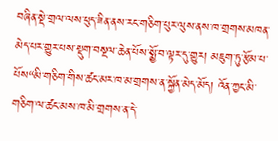བཞིན་སྡེ་གྲལ་ལས་ཕུད་ཟིན་ནས་རང་གཅིག་པུར་ལུས་ནས་ཁ་གྲགས་མཁན་མེད་པར་གྱུར་པས་སྡུག་བསྔལ་ཆེན་པོས་སྨྱོ་བ་ལྟར་དུ་གྱུར། མཇུག་ཏུ་རྩོམ་པ་པོས“མི་གཅིག་གིས་ཚང་མར་ཁ་མ་གྲགས་ན་སྐྱོན་མེད་མོད། འོན་ཀྱང་མི་གཅིག་ལ་ཚང་མས་ཁ་མི་གྲགས་ན་དེ་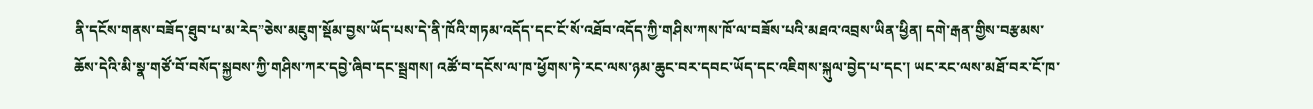ནི་དངོས་གནས་བཟོད་ཐུབ་པ་མ་རེད”ཅེས་མཇུག་སྡོམ་བྱས་ཡོད་པས་དེ་ནི་ཁོའི་གཏམ་འདོད་དང་ངོ་སོ་འཐོབ་འདོད་ཀྱི་གཤིས་ཀས་ཁོ་ལ་བཟོས་པའི་མཐའ་འབྲས་ཡིན་ཕྱིན། དགེ་རྒན་གྱིས་བརྩམས་ཆོས་དེའི་མི་སྣ་གཙོ་བོ་བསོད་སྐྱབས་ཀྱི་གཤིས་ཀར་དབྱེ་ཞིབ་དང་སྦྲགས། འཚོ་བ་དངོས་ལ་ཁ་ཕྱོགས་ཏེ་རང་ལས་ཉམ་ཆུང་བར་དབང་ཡོད་དང་འཇིགས་སྐུལ་བྱེད་པ་དང་། ཡང་རང་ལས་མཐོ་བར་ངོ་ཁ་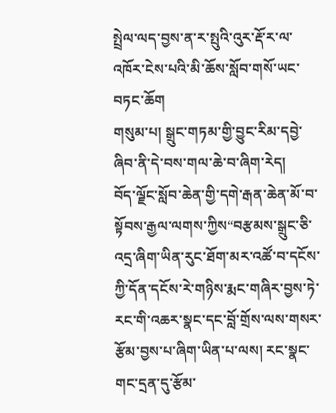སྤྲེལ་ལད་བྱས་ན་ར་སྤུའི་འུར་རྡོ་ར་ལ་འཁོར་ངེས་པའི་མི་ཆོས་སློབ་གསོ་ཡང་བཏང་ཆོག
གསུམ་པ། སྒྲུང་གཏམ་གྱི་བྱུང་རིམ་དབྱེ་ཞིབ་ནི་དེ་བས་གལ་ཆེ་བ་ཞིག་རེད།
བོད་ལྗོང་སློབ་ཆེན་གྱི་དགེ་རྒན་ཆེན་མོ་བ་སྟོབས་རྒྱལ་ལགས་ཀྱིས“བརྩམས་སྒྲུང་ཅི་འདྲ་ཞིག་ཡིན་རུང་ཐོག་མར་འཚོ་བ་དངོས་ཀྱི་དོན་དངོས་རེ་གཉིས་རྨང་གཞིར་བྱས་ཏེ་རང་གི་འཆར་སྣང་དང་བློ་གྲོས་ལས་གསར་རྩོམ་བྱས་པ་ཞིག་ཡིན་པ་ལས། རང་སྣང་གང་དྲན་དུ་རྩོམ་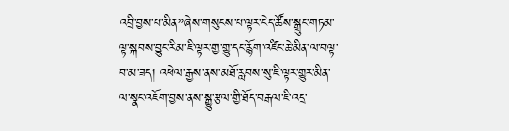འབྲི་བྱས་པ་མིན”ཞེས་གསུངས་པ་ལྟར་ངེད་ཚོས་སྒྲུང་གཏམ་ལྟ་སྐབས་བྱུང་རིམ་ཇི་ལྟར་གྱ་གྱུ་དང་རྙོག་འཛིང་ཆེ་མིན་ལ་བལྟ་བ་མ་ཟད། འཕེལ་རྒྱས་ནས་མཐོ་རླབས་སུ་ཇི་ལྟར་གྱུར་མིན་ལ་སྣང་འཇོག་བྱས་ནས་སྒྱུ་རྩལ་གྱི་ཐོད་བརྒལ་ཇི་འདྲ་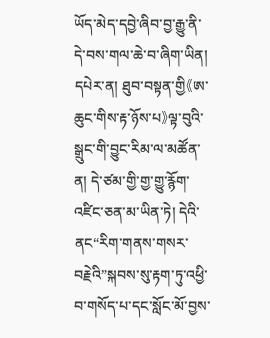ཡོད་མེད་དབྱེ་ཞིབ་བྱ་རྒྱུ་ནི་དེ་བས་གལ་ཆེ་བ་ཞིག་ཡིན། དཔེར་ན། ཐུབ་བསྟན་གྱི《ཨ་ཆུང་གིས་རྟ་ཉོས་པ》ལྟ་བུའི་སྒྲུང་གི་བྱུང་རིམ་ལ་མཚོན་ན། དེ་ཙམ་གྱི་གྱ་གྱུ་རྙོག་འཛིང་ཅན་མ་ཡིན་ཏེ། དེའི་ནང“རིག་གནས་གསར་བརྗེའི”སྐབས་སུ་རྟག་ཏུ་འཕྱི་བ་གསོད་པ་དང་སློང་མོ་བྱས་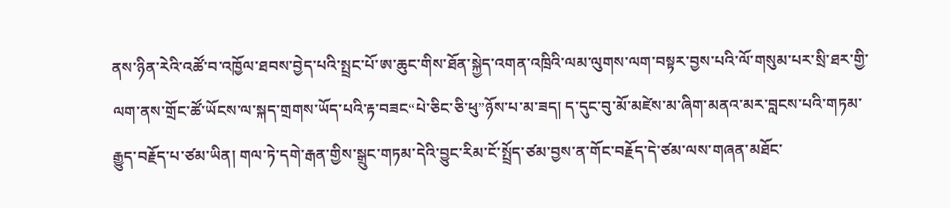ནས་ཉིན་རེའི་འཚོ་བ་འཁྱོལ་ཐབས་བྱེད་པའི་སྤྲང་པོ་ཨ་ཆུང་གིས་ཐོན་སྐྱེད་འགན་འཁྲིའི་ལམ་ལུགས་ལག་བསྟར་བྱས་པའི་ལོ་གསུམ་པར་སྲི་ཐར་གྱི་ལག་ནས་གྲོང་ཚོ་ཡོངས་ལ་སྐད་གྲགས་ཡོད་པའི་རྟ་བཟང“པེ་ཅིང་ཅི་ཕུ”ཉོས་པ་མ་ཟད། ད་དུང་བུ་མོ་མཛེས་མ་ཞིག་མནའ་མར་བླངས་པའི་གཏམ་རྒྱུད་བརྗོད་པ་ཙམ་ཡིན། གལ་ཏེ་དགེ་རྒན་གྱིས་སྒྲུང་གཏམ་དེའི་བྱུང་རིམ་ངོ་སྤྲོད་ཙམ་བྱས་ན་གོང་བརྗོད་དེ་ཙམ་ལས་གཞན་མཐོང་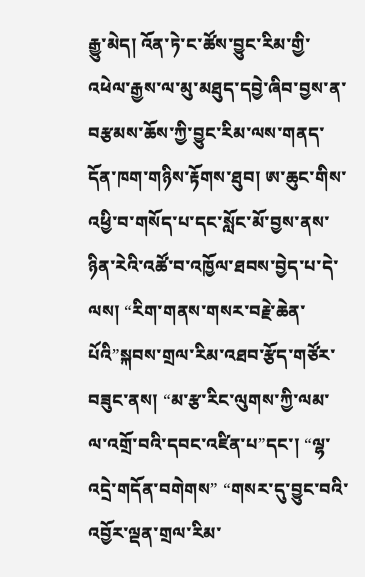རྒྱུ་མེད། འོན་ཏེ་ང་ཚོས་བྱུང་རིམ་གྱི་འཕེལ་རྒྱས་ལ་མུ་མཐུད་དབྱེ་ཞིབ་བྱས་ན་བརྩམས་ཆོས་ཀྱི་བྱུང་རིམ་ལས་གནད་དོན་ཁག་གཉིས་རྟོགས་ཐུབ། ཨ་ཆུང་གིས་འཕྱི་བ་གསོད་པ་དང་སློང་མོ་བྱས་ནས་ཉིན་རེའི་འཚོ་བ་འཁྱོལ་ཐབས་བྱེད་པ་དེ་ལས། “རིག་གནས་གསར་བརྗེ་ཆེན་པོའི”སྐབས་གྲལ་རིམ་འཐབ་རྩོད་གཙོར་བཟུང་ནས། “མ་རྩ་རིང་ལུགས་ཀྱི་ལམ་ལ་འགྲོ་བའི་དབང་འཛིན་པ”དང་། “ལྷ་འདྲེ་གདོན་བགེགས” “གསར་དུ་བྱུང་བའི་འབྱོར་ལྡན་གྲལ་རིམ་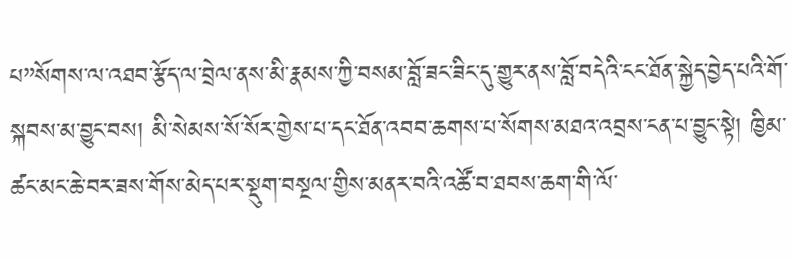པ”སོགས་ལ་འཐབ་རྩོད་ལ་བྲེལ་ནས་མི་རྣམས་ཀྱི་བསམ་བློ་ཟང་ཟིང་དུ་གྱུར་ནས་བློ་བདེའི་ངང་ཐོན་སྐྱེད་བྱེད་པའི་གོ་སྐབས་མ་བྱུང་བས། མི་སེམས་སོ་སོར་གྱེས་པ་དང་ཐོན་འབབ་ཆགས་པ་སོགས་མཐའ་འབྲས་ངན་པ་བྱུང་སྟེ། ཁྱིམ་ཚང་མང་ཆེ་བར་ཟས་གོས་མེད་པར་སྡུག་བསྔལ་གྱིས་མནར་བའི་འཚོ་བ་ཐབས་ཆག་གི་ལོ་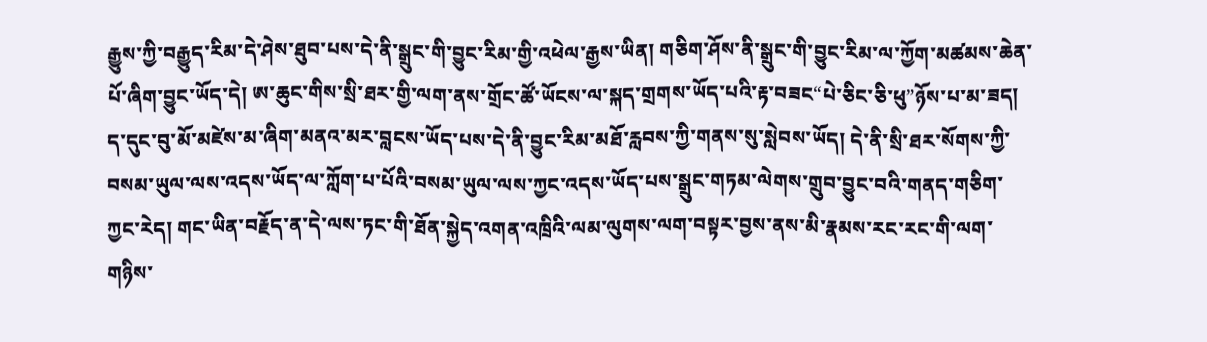རྒྱུས་ཀྱི་བརྒྱུད་རིམ་དེ་ཤེས་ཐུབ་པས་དེ་ནི་སྒྲུང་གི་བྱུང་རིམ་གྱི་འཕེལ་རྒྱས་ཡིན། གཅིག་ཤོས་ནི་སྒྲུང་གི་བྱུང་རིམ་ལ་ཀྱོག་མཚམས་ཆེན་པོ་ཞིག་བྱུང་ཡོད་དེ། ཨ་ཆུང་གིས་སྲི་ཐར་གྱི་ལག་ནས་གྲོང་ཚོ་ཡོངས་ལ་སྐད་གྲགས་ཡོད་པའི་རྟ་བཟང“པེ་ཅིང་ཅི་ཕུ”ཉོས་པ་མ་ཟད། ད་དུང་བུ་མོ་མཛེས་མ་ཞིག་མནའ་མར་བླངས་ཡོད་པས་དེ་ནི་བྱུང་རིམ་མཐོ་རླབས་ཀྱི་གནས་སུ་སླེབས་ཡོད། དེ་ནི་སྲི་ཐར་སོགས་ཀྱི་བསམ་ཡུལ་ལས་འདས་ཡོད་ལ་ཀློག་པ་པོའི་བསམ་ཡུལ་ལས་ཀྱང་འདས་ཡོད་པས་སྒྲུང་གཏམ་ལེགས་གྲུབ་བྱུང་བའི་གནད་གཅིག་ཀྱང་རེད། གང་ཡིན་བརྗོད་ན་དེ་ལས་ཏང་གི་ཐོན་སྐྱེད་འགན་འཁྲིའི་ལམ་ལུགས་ལག་བསྟར་བྱས་ནས་མི་རྣམས་རང་རང་གི་ལག་གཉིས་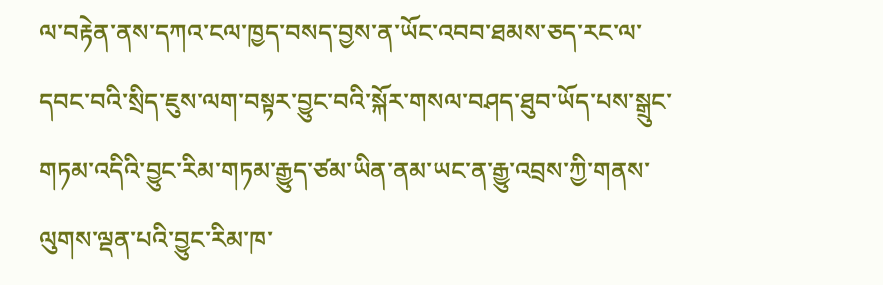ལ་བརྟེན་ནས་དཀའ་ངལ་ཁྱད་བསད་བྱས་ན་ཡོང་འབབ་ཐམས་ཅད་རང་ལ་དབང་བའི་སྲིད་ཇུས་ལག་བསྟར་བྱུང་བའི་སྐོར་གསལ་བཤད་ཐུབ་ཡོད་པས་སྒྲུང་གཏམ་འདིའི་བྱུང་རིམ་གཏམ་རྒྱུད་ཙམ་ཡིན་ནམ་ཡང་ན་རྒྱུ་འབྲས་ཀྱི་གནས་ལུགས་ལྡན་པའི་བྱུང་རིམ་ཁ་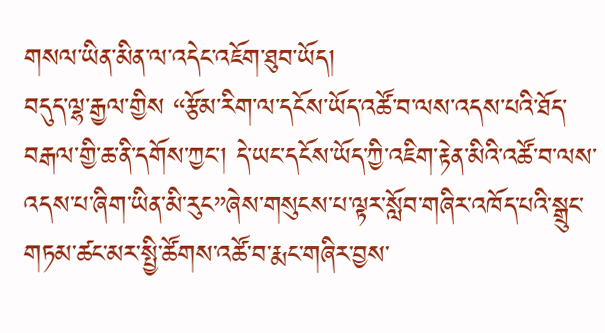གསལ་ཡིན་མིན་ལ་འདེང་འཇོག་ཐུབ་ཡོད།
བདུད་ལྷ་རྒྱལ་གྱིས “རྩོམ་རིག་ལ་དངོས་ཡོད་འཚོ་བ་ལས་འདས་པའི་ཐོད་བརྒལ་གྱི་ཆ་ནི་དགོས་ཀྱང་། དེ་ཡང་དངོས་ཡོད་ཀྱི་འཇིག་རྟེན་མིའི་འཚོ་བ་ལས་འདས་པ་ཞིག་ཡིན་མི་རུང”ཞེས་གསུངས་པ་ལྟར་སློབ་གཞིར་འཁོད་པའི་སྒྲུང་གཏམ་ཚང་མར་སྤྱི་ཚོགས་འཚོ་བ་རྨང་གཞིར་བྱས་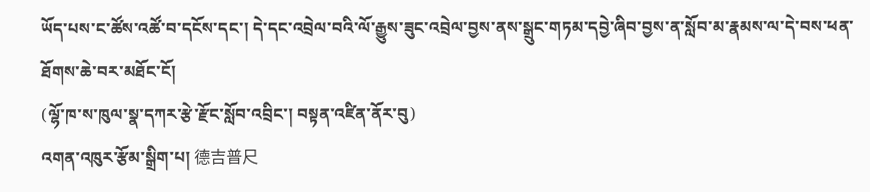ཡོད་པས་ང་ཚོས་འཚོ་བ་དངོས་དང་། དེ་དང་འབྲེལ་བའི་ལོ་རྒྱུས་ཟུང་འབྲེལ་བྱས་ནས་སྒྲུང་གཏམ་དབྱེ་ཞིབ་བྱས་ན་སློབ་མ་རྣམས་ལ་དེ་བས་ཕན་ཐོགས་ཆེ་བར་མཐོང་ངོ།
(ལྷོ་ཁ་ས་ཁུལ་སྣ་དཀར་རྩེ་རྫོང་སློབ་འབྲིང་། བསྟན་འཛིན་ནོར་བུ)
འགན་འཁུར་རྩོམ་སྒྲིག་པ། 德吉普尺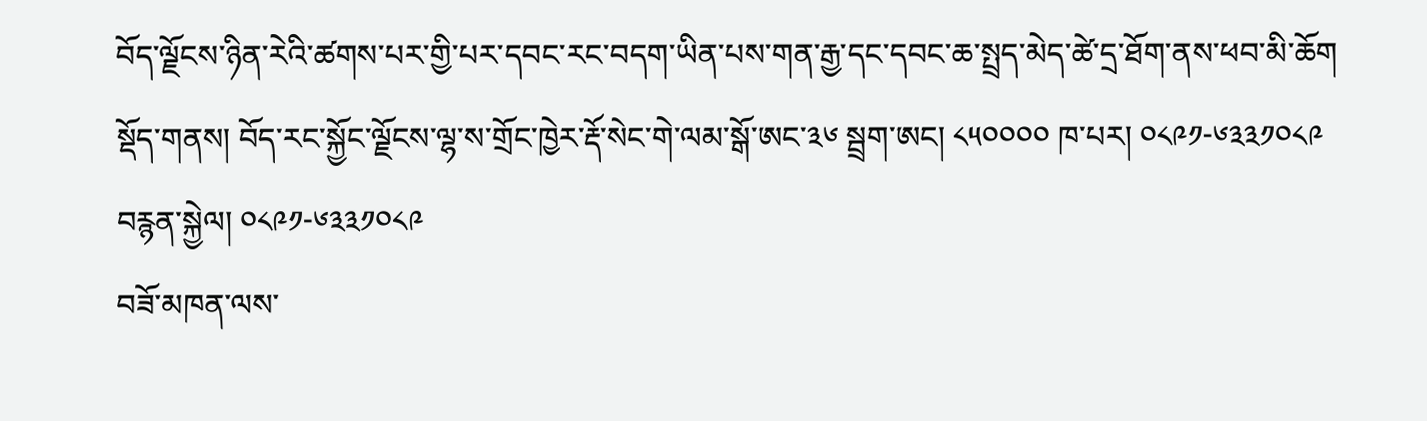བོད་ལྗོངས་ཉིན་རེའི་ཚགས་པར་གྱི་པར་དབང་རང་བདག་ཡིན་པས་གན་རྒྱ་དང་དབང་ཆ་སྤྲད་མེད་ཚེ་དྲ་ཐོག་ནས་ཕབ་མི་ཆོག
སྡོད་གནས། བོད་རང་སྐྱོང་ལྗོངས་ལྷ་ས་གྲོང་ཁྱེར་རྡོ་སེང་གེ་ལམ་སྒོ་ཨང་༣༦ སྦྲག་ཨང། ༨༥༠༠༠༠ ཁ་པར། ༠༨༩༡-༦༣༣༡༠༨༩ བརྙན་སྐྱེལ། ༠༨༩༡-༦༣༣༡༠༨༩
བཟོ་མཁན་ལས་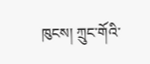ཁུངས། ཀྲུང་གོའི་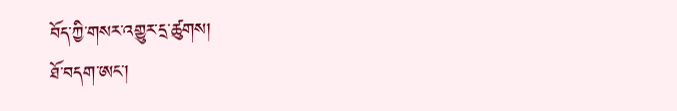བོད་ཀྱི་གསར་འགྱུར་དྲ་ཚུགས།
ཐོ་བདག་ཨང་།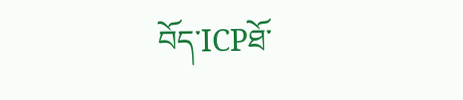བོད་ICPཐོ་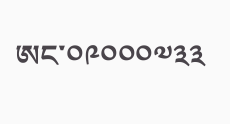ཨང་༠༩༠༠༠༧༣༣